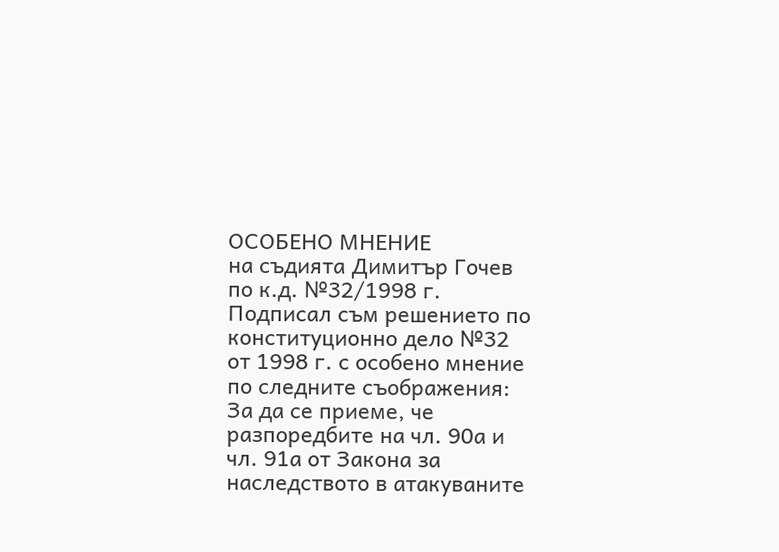ОСОБЕНО МНЕНИЕ
на съдията Димитър Гочев по к.д. №32/1998 г.
Подписал съм решението по конституционно дело №32 от 1998 г. с особено мнение по следните съображения:
За да се приеме, че разпоредбите на чл. 90а и чл. 91а от Закона за наследството в атакуваните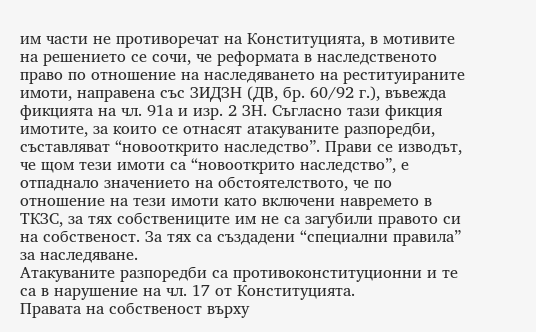им части не противоречат на Конституцията, в мотивите на решението се сочи, че реформата в наследственото право по отношение на наследяването на реституираните имоти, направена със ЗИДЗН (ДВ, бр. 60/92 г.), въвежда фикцията на чл. 91а и изр. 2 ЗН. Съгласно тази фикция имотите, за които се отнасят атакуваните разпоредби, съставляват “новооткрито наследство”. Прави се изводът, че щом тези имоти са “новооткрито наследство”, е отпаднало значението на обстоятелството, че по отношение на тези имоти като включени навремето в ТКЗС, за тях собствениците им не са загубили правото си на собственост. За тях са създадени “специални правила” за наследяване.
Атакуваните разпоредби са противоконституционни и те са в нарушение на чл. 17 от Конституцията.
Правата на собственост върху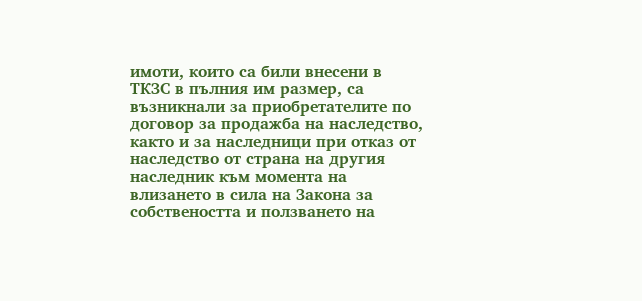имоти, които са били внесени в ТКЗС в пълния им размер, са възникнали за приобретателите по договор за продажба на наследство, както и за наследници при отказ от наследство от страна на другия наследник към момента на влизането в сила на Закона за собствеността и ползването на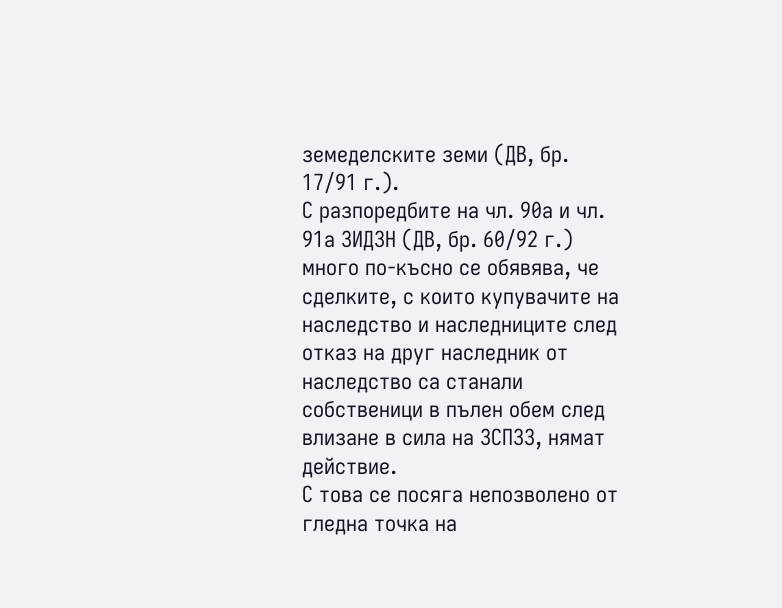земеделските земи (ДВ, бр. 17/91 г.).
С разпоредбите на чл. 90а и чл. 91а ЗИДЗН (ДВ, бр. 60/92 г.) много по-късно се обявява, че сделките, с които купувачите на наследство и наследниците след отказ на друг наследник от наследство са станали собственици в пълен обем след влизане в сила на ЗСПЗЗ, нямат действие.
С това се посяга непозволено от гледна точка на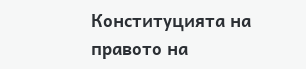Конституцията на правото на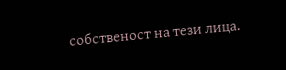собственост на тези лица.